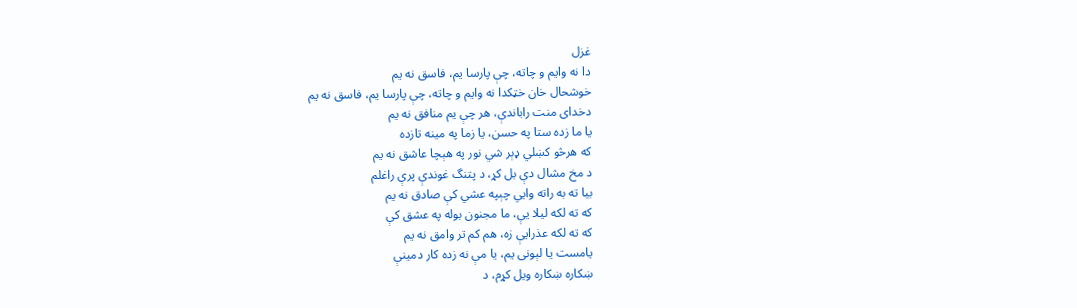غزل
دا نه وايم و چاته، چې پارسا يم، فاسق نه يم
خوشحال خان خټکدا نه وايم و چاته، چې پارسا يم، فاسق نه يم
دخدای منت راباندې، هر چې يم منافق نه يم
يا ما زده ستا په حسن، يا زما په مينه تازده
که هرڅو کښلي ډېر شي نور په هېچا عاشق نه يم
د مخ مشال دې بل کړ، د پتنگ غوندې پرې راغلم
بيا ته به راته وايي چېپه عشي کې صادق نه يم
که ته لکه ليلا يې، ما مجنون بوله په عشق کې
که ته لکه عذرايې زه، هم کم تر وامق نه يم
يامست يا لېونی يم، يا مې نه زده کار دمينې
ښکاره ښکاره ويل کړم، د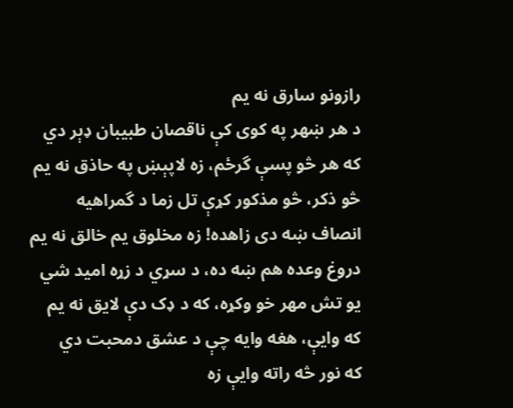رازونو سارق نه يم
د هر ښهر په کوی کې ناقصان طبيبان ډېر دي
که هر څو پسې گرځم، زه لاپېښ په حاذق نه يم
څو ذکر، څو مذکور کړې تل زما د گمراهيه
انصاف ښه دی زاهده! زه مخلوق يم خالق نه يم
دروغ وعده هم ښه ده، د سړي د زړه اميد شي
يو تش مهر خو وکړه، که د ډک دې لايق نه يم
که وايې، هغه وايه چې د عشق دمحبت دي
که نور څه راته وايې زه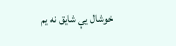خوشال يې شايق نه يم